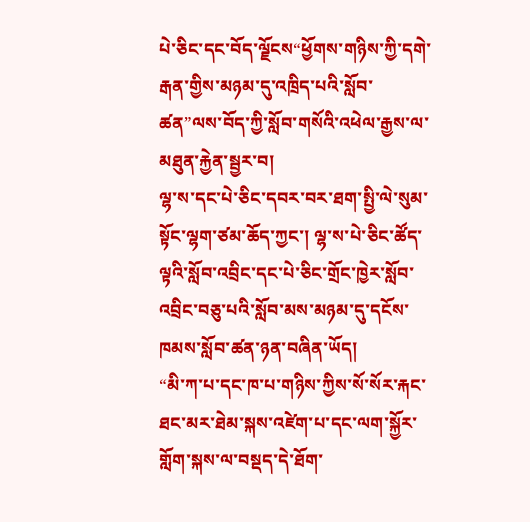པེ་ཅིང་དང་བོད་ལྗོངས“ཕྱོགས་གཉིས་ཀྱི་དགེ་རྒན་གྱིས་མཉམ་དུ་འཁྲིད་པའི་སློབ་ཚན”ལས་བོད་ཀྱི་སློབ་གསོའི་འཕེལ་རྒྱས་ལ་མཐུན་རྐྱེན་སྦྱར་བ།
ལྷ་ས་དང་པེ་ཅིང་དབར་བར་ཐག་སྤྱི་ལེ་སུམ་སྟོང་ལྷག་ཙམ་ཆོད་ཀྱང་། ལྷ་ས་པེ་ཅིང་ཚོད་ལྟའི་སློབ་འབྲིང་དང་པེ་ཅིང་གྲོང་ཁྱེར་སློབ་འབྲིང་བཅུ་པའི་སློབ་མས་མཉམ་དུ་དངོས་ཁམས་སློབ་ཚན་ཉན་བཞིན་ཡོད།
“མི་ཀ་པ་དང་ཁ་པ་གཉིས་ཀྱིས་སོ་སོར་རྐང་ཐང་མར་ཐེམ་སྐས་འཛེག་པ་དང་ལག་སྐྱོར་གློག་སྐས་ལ་བསྡད་དེ་ཐོག་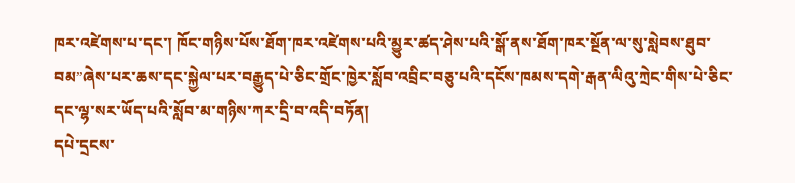ཁར་འཛེགས་པ་དང་། ཁོང་གཉིས་པོས་ཐོག་ཁར་འཛེགས་པའི་མྱུར་ཚད་ཤེས་པའི་སྒོ་ནས་ཐོག་ཁར་སྔོན་ལ་སུ་སླེབས་ཐུབ་བམ”ཞེས་པར་ཆས་དང་སྐྱེལ་པར་བརྒྱུད་པེ་ཅིང་གྲོང་ཁྱེར་སློབ་འབྲིང་བཅུ་པའི་དངོས་ཁམས་དགེ་རྒན་ལིའུ་ཀྲེང་གིས་པེ་ཅིང་དང་ལྷ་སར་ཡོད་པའི་སློབ་མ་གཉིས་ཀར་དྲི་བ་འདི་བཏོན།
དཔེ་དྲངས་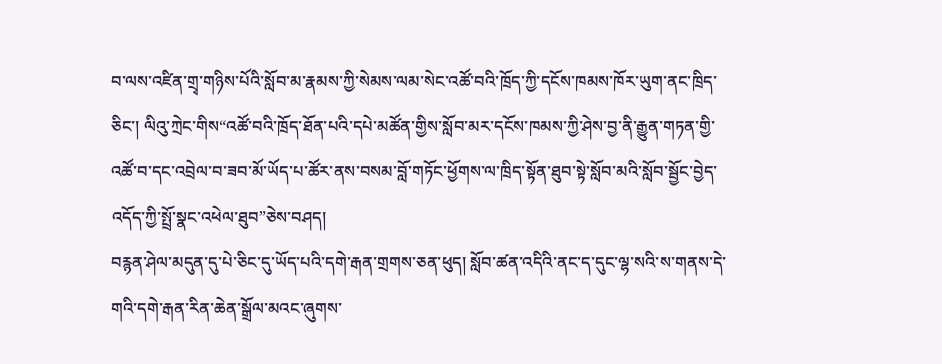བ་ལས་འཛིན་གྲྭ་གཉིས་པོའི་སློབ་མ་རྣམས་ཀྱི་སེམས་ལམ་སེང་འཚོ་བའི་ཁྲོད་ཀྱི་དངོས་ཁམས་ཁོར་ཡུག་ནང་ཁྲིད་ཅིང་། ལིའུ་ཀྲེང་གིས“འཚོ་བའི་ཁྲོད་ཐོན་པའི་དཔེ་མཚོན་གྱིས་སློབ་མར་དངོས་ཁམས་ཀྱི་ཤེས་བྱ་ནི་རྒྱུན་གཏན་གྱི་འཚོ་བ་དང་འབྲེལ་བ་ཟབ་མོ་ཡོད་པ་ཚོར་ནས་བསམ་བློ་གཏོང་ཕྱོགས་ལ་ཁྲིད་སྟོན་ཐུབ་སྟེ་སློབ་མའི་སློབ་སྦྱོང་བྱེད་འདོད་ཀྱི་སྤྲོ་སྣང་འཕེལ་ཐུབ”ཅེས་བཤད།
བརྙན་ཤེལ་མདུན་དུ་པེ་ཅིང་དུ་ཡོད་པའི་དགེ་རྒན་གྲགས་ཅན་ཕུད། སློབ་ཚན་འདིའི་ནང་ད་དུང་ལྷ་སའི་ས་གནས་དེ་གའི་དགེ་རྒན་རིན་ཆེན་སྒྲོལ་མའང་ཞུགས་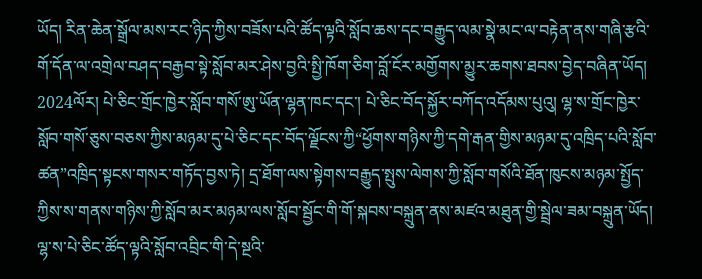ཡོད། རིན་ཆེན་སྒྲོལ་མས་རང་ཉིད་ཀྱིས་བཟོས་པའི་ཚོད་ལྟའི་སློབ་ཆས་དང་བརྒྱུད་ལམ་སྣེ་མང་ལ་བརྟེན་ནས་གཞི་རྩའི་གོ་དོན་ལ་འགྲེལ་བཤད་བརྒྱབ་སྟེ་སློབ་མར་ཤེས་བྱའི་སྤྱི་ཁོག་ཅིག་བློ་ངོར་མགྱོགས་མྱུར་ཆགས་ཐབས་བྱེད་བཞིན་ཡོད།
2024ལོར། པེ་ཅིང་གྲོང་ཁྱེར་སློབ་གསོ་ཨུ་ཡོན་ལྷན་ཁང་དང་། པེ་ཅིང་བོད་སྐྱོར་བཀོད་འདོམས་པུའུ། ལྷ་ས་གྲོང་ཁྱེར་སློབ་གསོ་ཅུས་བཅས་ཀྱིས་མཉམ་དུ་པེ་ཅིང་དང་བོད་ལྗོངས་ཀྱི“ཕྱོགས་གཉིས་ཀྱི་དགེ་རྒན་གྱིས་མཉམ་དུ་འཁྲིད་པའི་སློབ་ཚན”འཁྲིད་སྟངས་གསར་གཏོད་བྱས་ཏེ། དྲ་ཐོག་ལས་སྟེགས་བརྒྱུད་སྤུས་ལེགས་ཀྱི་སློབ་གསོའི་ཐོན་ཁུངས་མཉམ་སྤྱོད་ཀྱིས་ས་གནས་གཉིས་ཀྱི་སློབ་མར་མཉམ་ལས་སློབ་སྦྱོང་གི་གོ་སྐབས་བསྐྲུན་ནས་མཛའ་མཐུན་གྱི་སྦྲེལ་ཟམ་བསྐྲུན་ཡོད། ལྷ་ས་པེ་ཅིང་ཚོད་ལྟའི་སློབ་འབྲིང་གི་དེ་སྔའི་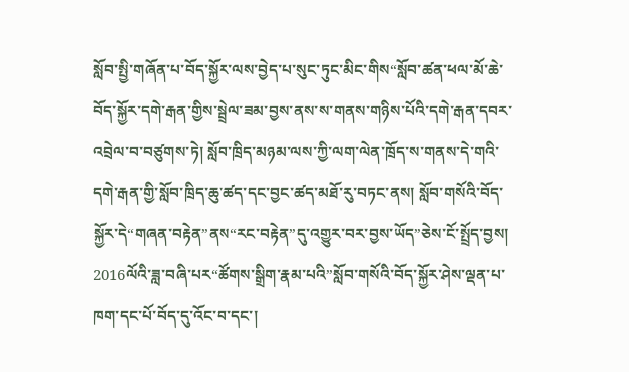སློབ་སྤྱི་གཞོན་པ་བོད་སྐྱོར་ལས་བྱེད་པ་སུང་ཏུང་མིང་གིས“སློབ་ཚན་ཕལ་མོ་ཆེ་བོད་སྐྱོར་དགེ་རྒན་གྱིས་སྦྲེལ་ཟམ་བྱས་ནས་ས་གནས་གཉིས་པོའི་དགེ་རྒན་དབར་འབྲེལ་བ་བཙུགས་ཏེ། སློབ་ཁྲིད་མཉམ་ལས་ཀྱི་ལག་ལེན་ཁྲོད་ས་གནས་དེ་གའི་དགེ་རྒན་གྱི་སློབ་ཁྲིད་ཆུ་ཚད་དང་བྱང་ཚད་མཐོ་རུ་བཏང་ནས། སློབ་གསོའི་བོད་སྐྱོར་དེ“གཞན་བརྟེན”ནས“རང་བརྟེན”དུ་འགྱུར་བར་བྱས་ཡོད”ཅེས་ངོ་སྤྲོད་བྱས།
2016ལོའི་ཟླ་བཞི་པར“ཚོགས་སྒྲིག་རྣམ་པའི”སློབ་གསོའི་བོད་སྐྱོར་ཤེས་ལྡན་པ་ཁག་དང་པོ་བོད་དུ་འོང་བ་དང་།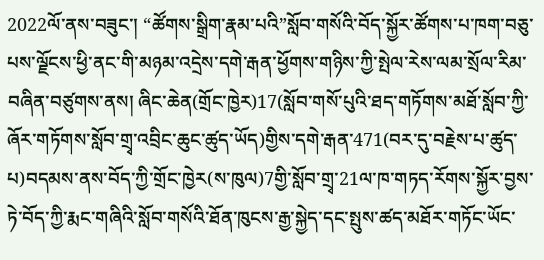2022ལོ་ནས་བཟུང་། “ཚོགས་སྒྲིག་རྣམ་པའི”སློབ་གསོའི་བོད་སྐྱོར་ཚོགས་པ་ཁག་བཅུ་པས་ལྗོངས་ཕྱི་ནང་གི་མཉམ་འདྲེས་དགེ་རྒན་ཕྱོགས་གཉིས་ཀྱི་སྤེལ་རེས་ལམ་སྲོལ་རིམ་བཞིན་བཙུགས་ནས། ཞིང་ཆེན(གྲོང་ཁྱེར)17(སློབ་གསོ་པུའི་ཐད་གཏོགས་མཐོ་སློབ་ཀྱི་ཞོར་གཏོགས་སློབ་གྲྭ་འབྲིང་ཆུང་ཚུད་ཡོད)གྱིས་དགེ་རྒན་471(བར་དུ་བརྗེས་པ་ཚུད་པ)བདམས་ནས་བོད་ཀྱི་གྲོང་ཁྱེར(ས་ཁུལ)7གྱི་སློབ་གྲྭ་21ལ་ཁ་གཏད་རོགས་སྐྱོར་བྱས་ཏེ་བོད་ཀྱི་རྨང་གཞིའི་སློབ་གསོའི་ཐོན་ཁུངས་རྒྱ་སྐྱེད་དང་སྤུས་ཚད་མཐོར་གཏོང་ཡོང་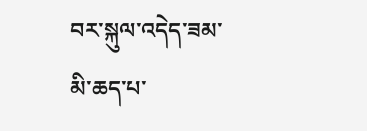བར་སྐུལ་འདེད་ཟམ་མི་ཆད་པ་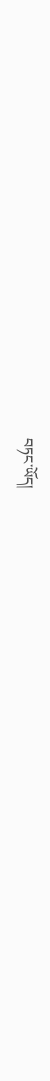བཏང་ཡོད།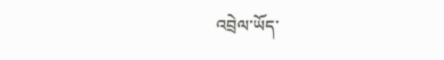འབྲེལ་ཡོད་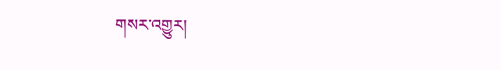གསར་འགྱུར།